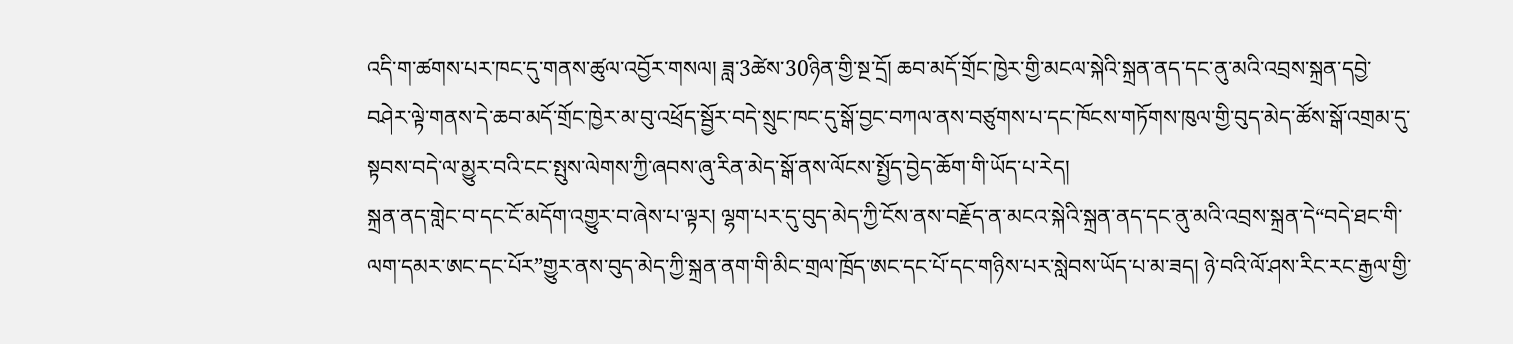འདི་ག་ཚགས་པར་ཁང་དུ་གནས་ཚུལ་འབྱོར་གསལ། ཟླ་3ཚེས་30ཉིན་གྱི་སྔ་དྲོ། ཆབ་མདོ་གྲོང་ཁྱེར་གྱི་མངལ་སྐེའི་སྐྲན་ནད་དང་ནུ་མའི་འབྲས་སྐྲན་དབྱེ་བཤེར་ལྟེ་གནས་དེ་ཆབ་མདོ་གྲོང་ཁྱེར་མ་བུ་འཕྲོད་སྦྱོར་བདེ་སྲུང་ཁང་དུ་སྒོ་བྱང་བཀལ་ནས་བཙུགས་པ་དང་ཁོངས་གཏོགས་ཁུལ་གྱི་བུད་མེད་ཚོས་སྒོ་འགྲམ་དུ་སྟབས་བདེ་ལ་མྱུར་བའི་ངང་སྤུས་ལེགས་ཀྱི་ཞབས་ཞུ་རིན་མེད་སྒོ་ནས་ལོངས་སྤྱོད་བྱེད་ཆོག་གི་ཡོད་པ་རེད།
སྐྲན་ནད་གླེང་བ་དང་ངོ་མདོག་འགྱུར་བ་ཞེས་པ་ལྟར། ལྷག་པར་དུ་བུད་མེད་ཀྱི་ངོས་ནས་བརྗོད་ན་མངའ་སྐེའི་སྐྲན་ནད་དང་ནུ་མའི་འབྲས་སྐྲན་དེ“བདེ་ཐང་གི་ལག་དམར་ཨང་དང་པོར”གྱུར་ནས་བུད་མེད་ཀྱི་སྐྲན་ནག་གི་མིང་གྲལ་ཁྲོད་ཨང་དང་པོ་དང་གཉིས་པར་སླེབས་ཡོད་པ་མ་ཟད། ཉེ་བའི་ལོ་ཤས་རིང་རང་རྒྱལ་གྱི་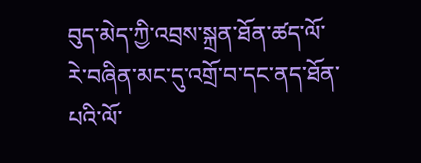བུད་མེད་ཀྱི་འབྲས་སྐྲན་ཐོན་ཚད་ལོ་རེ་བཞིན་མང་དུ་འགྲོ་བ་དང་ནད་ཐོན་པའི་ལོ་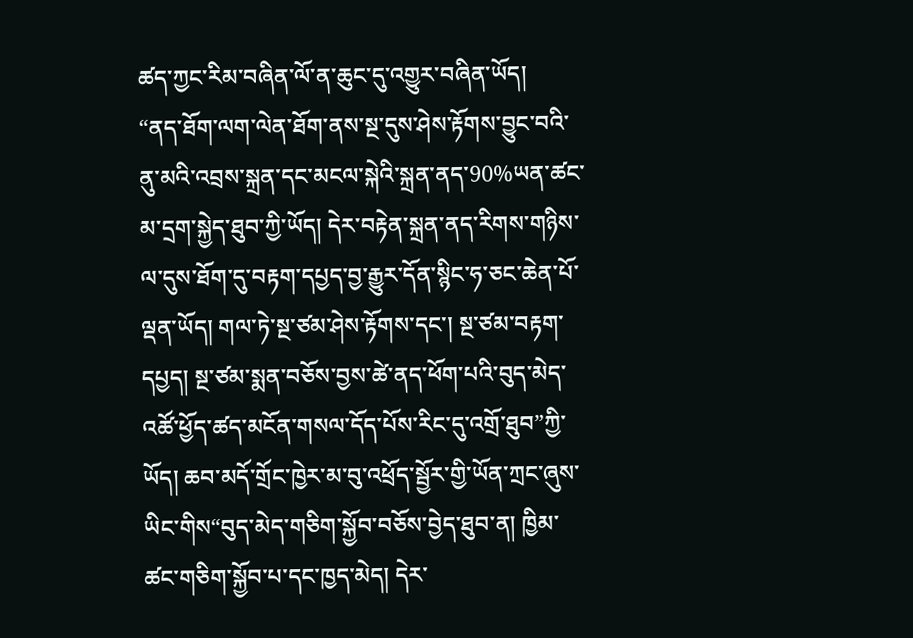ཚད་ཀྱང་རིམ་བཞིན་ལོ་ན་ཆུང་དུ་འགྱུར་བཞིན་ཡོད།
“ནད་ཐོག་ལག་ལེན་ཐོག་ནས་སྔ་དུས་ཤེས་རྟོགས་བྱུང་བའི་ནུ་མའི་འབྲས་སྐྲན་དང་མངལ་སྐེའི་སྐྲན་ནད་90%ཡན་ཚང་མ་དྲག་སྐྱེད་ཐུབ་ཀྱི་ཡོད། དེར་བརྟེན་སྐྲན་ནད་རིགས་གཉིས་ལ་དུས་ཐོག་དུ་བརྟག་དཔྱད་བྱ་རྒྱུར་དོན་སྙིང་ཧ་ཅང་ཆེན་པོ་ལྡན་ཡོད། གལ་ཏེ་སྔ་ཙམ་ཤེས་རྟོགས་དང་། སྔ་ཙམ་བརྟག་དཔྱད། སྔ་ཙམ་སྨན་བཅོས་བྱས་ཚེ་ནད་ཕོག་པའི་བུད་མེད་འཚོ་ཕྱོད་ཚད་མངོན་གསལ་དོད་པོས་རིང་དུ་འགྲོ་ཐུབ”ཀྱི་ཡོད། ཆབ་མདོ་གྲོང་ཁྱེར་མ་བུ་འཕྲོད་སྦྱོར་གྱི་ཡོན་ཀྲང་ཞུས་ཡིང་གིས“བུད་མེད་གཅིག་སྐྱོབ་བཅོས་བྱེད་ཐུབ་ན། ཁྱིམ་ཚང་གཅིག་སྐྱོབ་པ་དང་ཁྱད་མེད། དེར་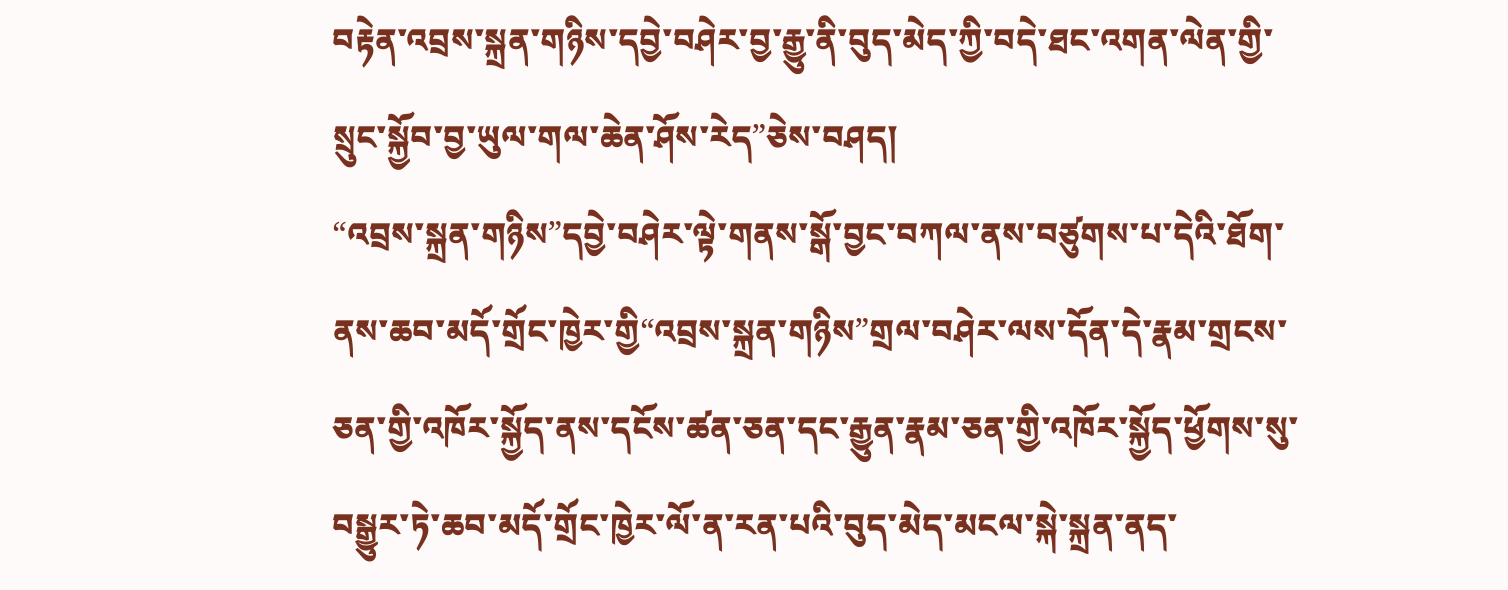བརྟེན་འབྲས་སྐྲན་གཉིས་དབྱེ་བཤེར་བྱ་རྒྱུ་ནི་བུད་མེད་ཀྱི་བདེ་ཐང་འགན་ལེན་གྱི་སྲུང་སྐྱོབ་བྱ་ཡུལ་གལ་ཆེན་ཤོས་རེད”ཅེས་བཤད།
“འབྲས་སྐྲན་གཉིས”དབྱེ་བཤེར་ལྟེ་གནས་སྒོ་བྱང་བཀལ་ནས་བཙུགས་པ་དེའི་ཐོག་ནས་ཆབ་མདོ་གྲོང་ཁྱེར་གྱི“འབྲས་སྐྲན་གཉིས”གྲལ་བཤེར་ལས་དོན་དེ་རྣམ་གྲངས་ཅན་གྱི་འཁོར་སྐྱོད་ནས་དངོས་ཚན་ཅན་དང་རྒྱུན་རྣམ་ཅན་གྱི་འཁོར་སྐྱོད་ཕྱོགས་སུ་བསྒྱུར་ཏེ་ཆབ་མདོ་གྲོང་ཁྱེར་ལོ་ན་རན་པའི་བུད་མེད་མངལ་སྐེ་སྐྲན་ནད་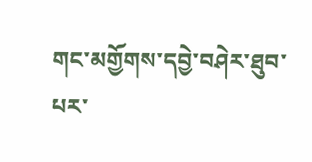གང་མགྱོགས་དབྱེ་བཤེར་ཐུབ་པར་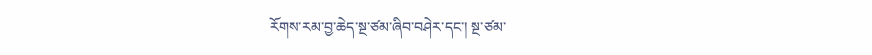རོགས་རམ་བྱ་ཆེད་སྔ་ཙམ་ཞིབ་བཤེར་དང་། སྔ་ཙམ་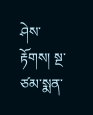ཤེས་རྟོགས། སྔ་ཙམ་སྨན་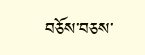བཅོས་བཅས་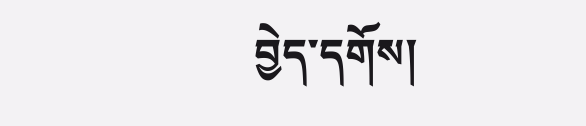བྱེད་དགོས།